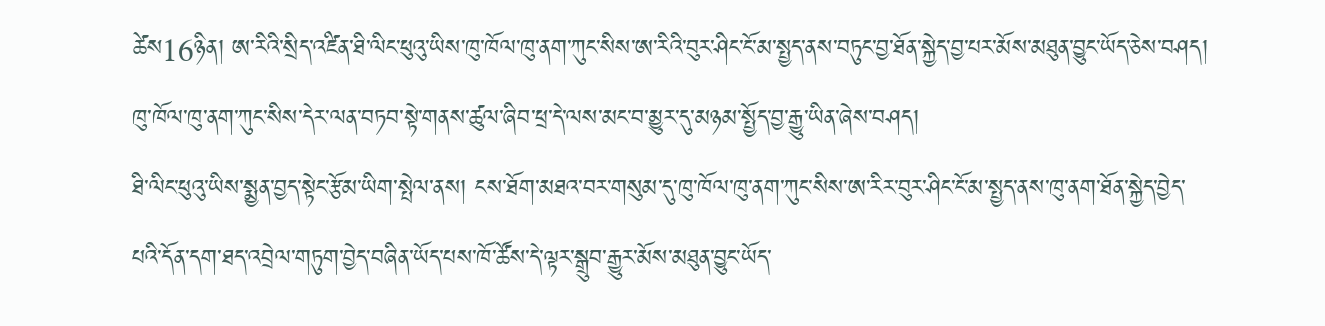ཚེས16ཉིན། ཨ་རིའི་སྲིད་འཛིན་ཐི་ལིང་ཕུའུ་ཡིས་ཁུ་ཁོལ་ཁུ་ནག་ཀུང་སིས་ཨ་རིའི་བུར་ཤིང་ངོ་མ་སྤྱད་ནས་བཏུང་བྱ་ཐོན་སྐྱེད་བྱ་པར་མོས་མཐུན་བྱུང་ཡོད་ཅེས་བཤད། ཁུ་ཁོལ་ཁུ་ནག་ཀུང་སིས་དེར་ལན་བཏབ་སྟེ་གནས་ཚུལ་ཞིབ་ཕྲ་དེ་ལས་མང་བ་མྱུར་དུ་མཉམ་སྤྱོད་བྱ་རྒྱུ་ཡིན་ཞེས་བཤད།
ཐི་ལིང་ཕུའུ་ཡིས་སྨྱན་བྱད་སྟེང་རྩོམ་ཡིག་སྤེལ་ནས། ངས་ཐོག་མཐའ་བར་གསུམ་དུ་ཁུ་ཁོལ་ཁུ་ནག་ཀུང་སིས་ཨ་རིར་བུར་ཤིང་ངོ་མ་སྤྱད་ནས་ཁུ་ནག་ཐོན་སྐྱེད་བྱེད་པའི་དོན་དག་ཐད་འབྲེལ་གཏུག་བྱེད་བཞིན་ཡོད་པས་ཁོ་ཚོས་དེ་ལྟར་སྒྲུབ་རྒྱུར་མོས་མཐུན་བྱུང་ཡོད་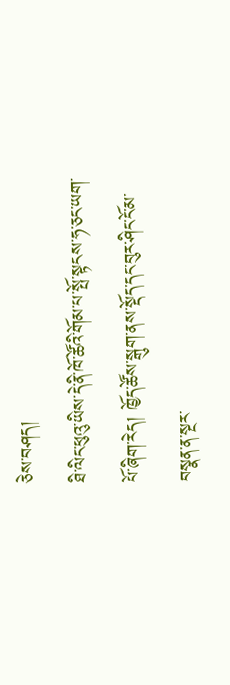ཅེས་བཤད།
ཐི་ལིང་ཕུའུ་ཡིས་དེ་ནི་ཁོ་ཚོའི་གོམ་པ་སྤོ་སྟངས་ཧ་ཅང་ཡག་པོ་ཞིག་རེད། ཁྱོད་ཚོས་སྒུག་ནས་སྡོད་དང་བུར་ཤིང་ངོ་མ་བསྣན་ན་སྔར་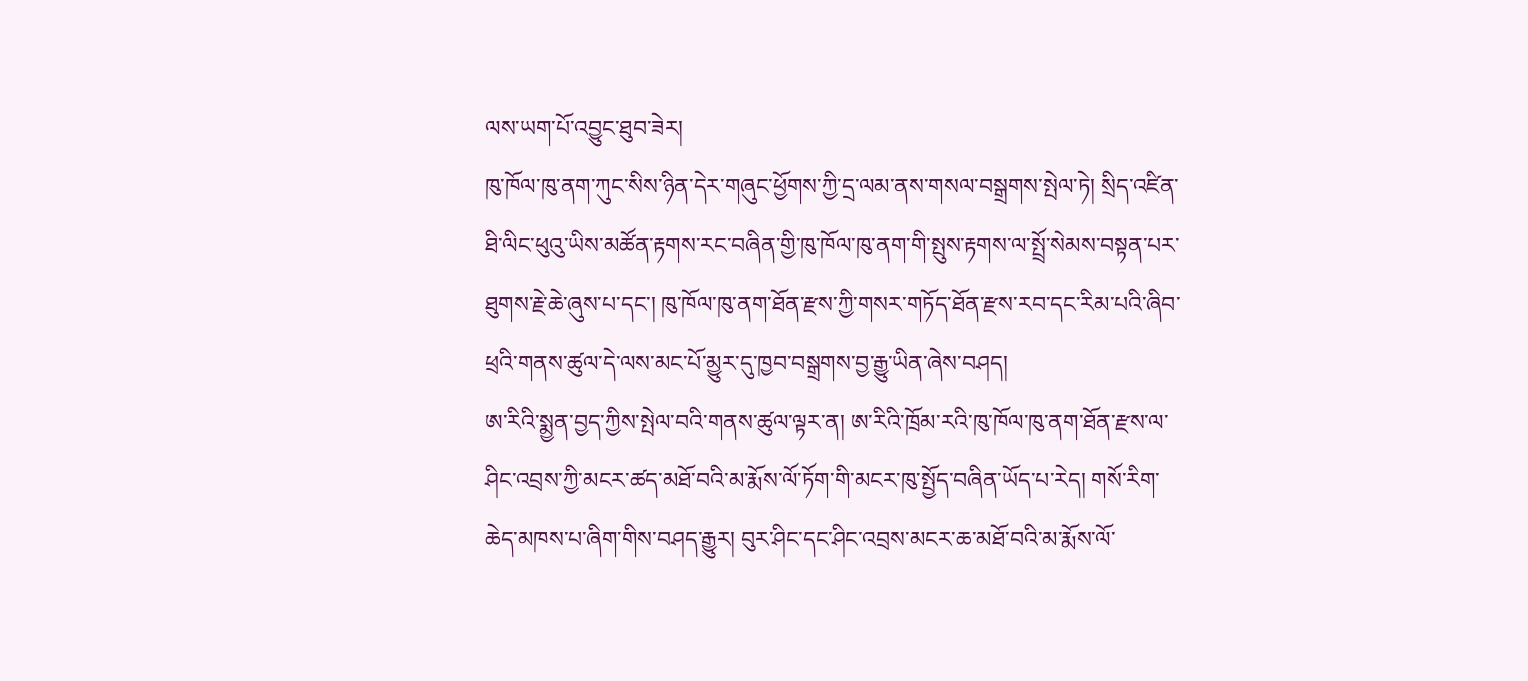ལས་ཡག་པོ་འབྱུང་ཐུབ་ཟེར།
ཁུ་ཁོལ་ཁུ་ནག་ཀུང་སིས་ཉིན་དེར་གཞུང་ཕྱོགས་ཀྱི་དྲ་ལམ་ནས་གསལ་བསྒྲགས་སྤེལ་ཏེ། སྲིད་འཛིན་ཐི་ལིང་ཕུའུ་ཡིས་མཚོན་རྟགས་རང་བཞིན་གྱི་ཁུ་ཁོལ་ཁུ་ནག་གི་སྤུས་རྟགས་ལ་སྤྲོ་སེམས་བསྟན་པར་ཐུགས་རྗེ་ཆེ་ཞུས་པ་དང་། ཁུ་ཁོལ་ཁུ་ནག་ཐོན་རྫས་ཀྱི་གསར་གཏོད་ཐོན་རྫས་རབ་དང་རིམ་པའི་ཞིབ་ཕྲའི་གནས་ཚུལ་དེ་ལས་མང་པོ་མྱུར་དུ་ཁྱབ་བསྒྲགས་བྱ་རྒྱུ་ཡིན་ཞེས་བཤད།
ཨ་རིའི་སྨྱན་བྱད་ཀྱིས་སྤེལ་བའི་གནས་ཚུལ་ལྟར་ན། ཨ་རིའི་ཁྲོམ་རའི་ཁུ་ཁོལ་ཁུ་ནག་ཐོན་རྫས་ལ་ཤིང་འབྲས་ཀྱི་མངར་ཚད་མཐོ་བའི་མ་རྨོས་ལོ་ཏོག་གི་མངར་ཁུ་སྤྱོད་བཞིན་ཡོད་པ་རེད། གསོ་རིག་ཆེད་མཁས་པ་ཞིག་གིས་བཤད་རྒྱུར། བུར་ཤིང་དང་ཤིང་འབྲས་མངར་ཆ་མཐོ་བའི་མ་རྨོས་ལོ་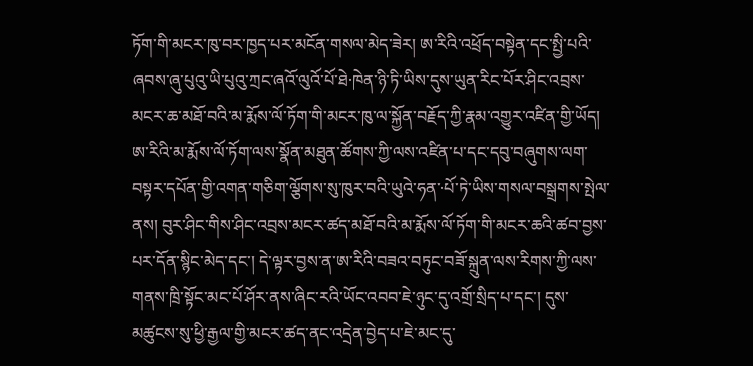ཏོག་གི་མངར་ཁུ་བར་ཁྱད་པར་མངོན་གསལ་མེད་ཟེར། ཨ་རིའི་འཕྲོད་བསྟེན་དང་སྤྱི་པའི་ཞབས་ཞུ་པུའུ་ཡི་པུའུ་ཀྲང་ཞའོ་ལུའོ་པོ་ཐེ·ཁེན་ཉི་ཏི་ཡིས་དུས་ཡུན་རིང་པོར་ཤིང་འབྲས་མངར་ཆ་མཐོ་བའི་མ་རྨོས་ལོ་ཏོག་གི་མངར་ཁུ་ལ་སྐྱོན་བརྗོད་ཀྱི་རྣམ་འགྱུར་འཛིན་གྱི་ཡོད།
ཨ་རིའི་མ་རྨོས་ལོ་ཏོག་ལས་སྣོན་མཐུན་ཚོགས་ཀྱི་ལས་འཛིན་པ་དང་དབུ་བཞུགས་ལག་བསྟར་དཔོན་གྱི་འགན་གཅིག་ལྕོགས་སུ་ཁུར་བའི་ཡུའེ་ཧན་·པོ་ཏེ་ཡིས་གསལ་བསྒྲགས་སྤེལ་ནས། བུར་ཤིང་གིས་ཤིང་འབྲས་མངར་ཚད་མཐོ་བའི་མ་རྨོས་ལོ་ཏོག་གི་མངར་ཆའི་ཚབ་བྱས་པར་དོན་སྙིང་མེད་དང་། དེ་ལྟར་བྱས་ན་ཨ་རིའི་བཟའ་བཏུང་བཟོ་སྐྲུན་ལས་རིགས་ཀྱི་ལས་གནས་ཁྲི་སྟོང་མང་པོ་ཤོར་ནས་ཞིང་རའི་ཡོང་འབབ་ཇེ་ཉུང་དུ་འགྲོ་སྲིད་པ་དང་། དུས་མཚུངས་སུ་ཕྱི་རྒྱལ་གྱི་མངར་ཚད་ནང་འདྲེན་བྱེད་པ་ཇེ་མང་དུ་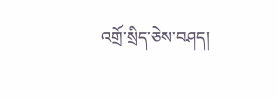འགྲོ་སྲིད་ཅེས་བཤད།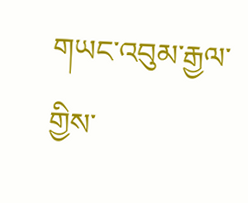གཡང་འབུམ་རྒྱལ་གྱིས་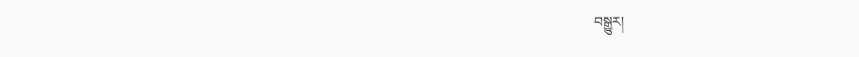བསྒྱུར།